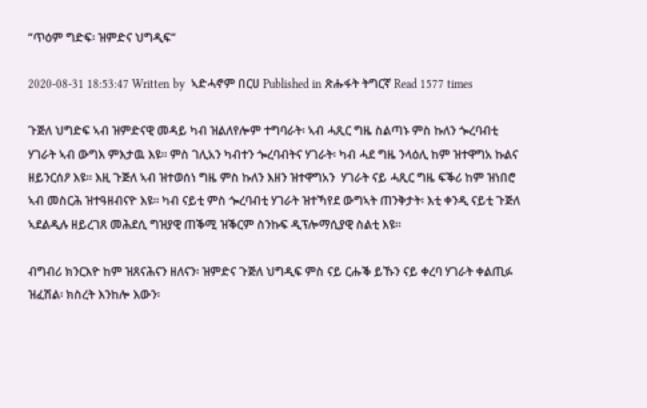“ጥዕም ግድፍ፡ ዝምድና ህግዲፍ“

2020-08-31 18:53:47 Written by  ኣድሓኖም በርሀ Published in ጽሑፋት ትግርኛ Read 1577 times

ጉጅለ ህግድፍ ኣብ ዝምድናዊ መዳይ ካብ ዝልለየሎም ተግባራት፡ ኣብ ሓጺር ግዜ ስልጣኑ ምስ ኩለን ጐረባብቲ ሃገራት ኣብ ውግእ ምእታዉ እዩ። ምስ ገሊአን ካብተን ጐረባብትና ሃገራት፡ ካብ ሓደ ግዜ ንላዕሊ ከም ዝተዋግአ ኩልና ዘይንርሰዖ እዩ። እዚ ጉጅለ ኣብ ዝተወሰነ ግዜ ምስ ኩለን እዘን ዝተዋግአን  ሃገራት ናይ ሓጺር ግዜ ፍቕሪ ከም ዝነበሮ ኣብ መስርሕ ዝተዓዘብናዮ እዩ። ካብ ናይቲ ምስ ጐረባብቲ ሃገራት ዝተኻየደ ውግኣት ጠንቅታት፡ እቲ ቀንዲ ናይቲ ጉጅለ ኣደልዲሉ ዘይረገጸ መሕደሲ ግዝያዊ ጠቕሚ ዝቕርም ስንኩፍ ዲፕሎማሲያዊ ስልቲ እዩ።

ብግብሪ ክንርእዮ ከም ዝጸናሕናን ዘለናን፡ ዝምድና ጉጅለ ህግዲፍ ምስ ናይ ርሑቕ ይኹን ናይ ቀረባ ሃገራት ቀልጢፉ ዝፈሽል፡ ክስረት እንከሎ እውን፡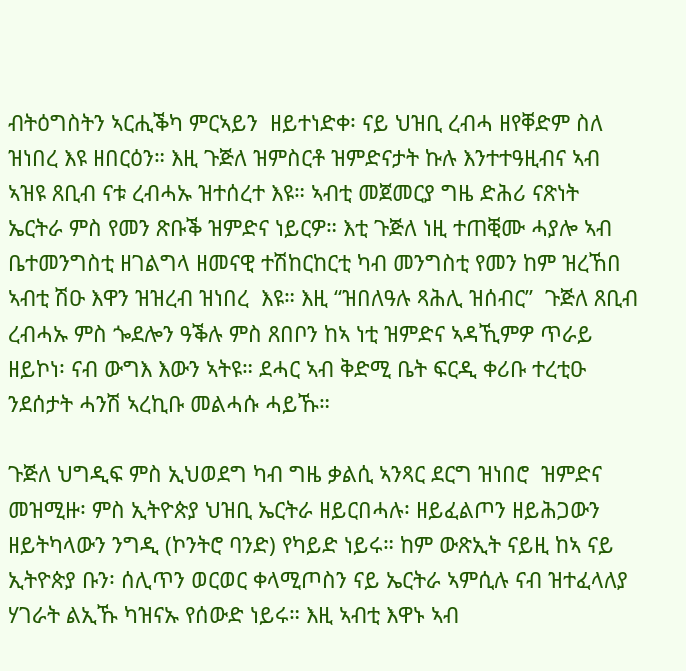ብትዕግስትን ኣርሒቕካ ምርኣይን  ዘይተነድቀ፡ ናይ ህዝቢ ረብሓ ዘየቐድም ስለ ዝነበረ እዩ ዘበርዕን። እዚ ጉጅለ ዝምስርቶ ዝምድናታት ኩሉ እንተተዓዚብና ኣብ ኣዝዩ ጸቢብ ናቱ ረብሓኡ ዝተሰረተ እዩ። ኣብቲ መጀመርያ ግዜ ድሕሪ ናጽነት ኤርትራ ምስ የመን ጽቡቕ ዝምድና ነይርዎ። እቲ ጉጅለ ነዚ ተጠቒሙ ሓያሎ ኣብ ቤተመንግስቲ ዘገልግላ ዘመናዊ ተሽከርከርቲ ካብ መንግስቲ የመን ከም ዝረኸበ ኣብቲ ሽዑ እዋን ዝዝረብ ዝነበረ  እዩ። እዚ “ዝበለዓሉ ጻሕሊ ዝሰብር”  ጉጅለ ጸቢብ ረብሓኡ ምስ ጐደሎን ዓቕሉ ምስ ጸበቦን ከኣ ነቲ ዝምድና ኣዳኺምዎ ጥራይ ዘይኮነ፡ ናብ ውግእ እውን ኣትዩ። ደሓር ኣብ ቅድሚ ቤት ፍርዲ ቀሪቡ ተረቲዑ ንደሰታት ሓንሽ ኣረኪቡ መልሓሱ ሓይኹ።

ጉጅለ ህግዲፍ ምስ ኢህወደግ ካብ ግዜ ቃልሲ ኣንጻር ደርግ ዝነበሮ  ዝምድና መዝሚዙ፡ ምስ ኢትዮጵያ ህዝቢ ኤርትራ ዘይርበሓሉ፡ ዘይፈልጦን ዘይሕጋውን ዘይትካላውን ንግዲ (ኮንትሮ ባንድ) የካይድ ነይሩ። ከም ውጽኢት ናይዚ ከኣ ናይ ኢትዮጵያ ቡን፡ ሰሊጥን ወርወር ቀላሚጦስን ናይ ኤርትራ ኣምሲሉ ናብ ዝተፈላለያ ሃገራት ልኢኹ ካዝናኡ የሰውድ ነይሩ። እዚ ኣብቲ እዋኑ ኣብ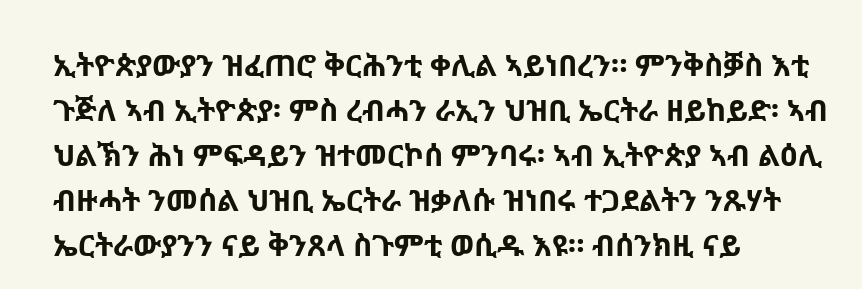ኢትዮጵያውያን ዝፈጠሮ ቅርሕንቲ ቀሊል ኣይነበረን። ምንቅስቓስ እቲ ጉጅለ ኣብ ኢትዮጵያ፡ ምስ ረብሓን ራኢን ህዝቢ ኤርትራ ዘይከይድ፡ ኣብ ህልኽን ሕነ ምፍዳይን ዝተመርኮሰ ምንባሩ፡ ኣብ ኢትዮጵያ ኣብ ልዕሊ ብዙሓት ንመሰል ህዝቢ ኤርትራ ዝቃለሱ ዝነበሩ ተጋደልትን ንጹሃት ኤርትራውያንን ናይ ቅንጸላ ስጉምቲ ወሲዱ እዩ። ብሰንክዚ ናይ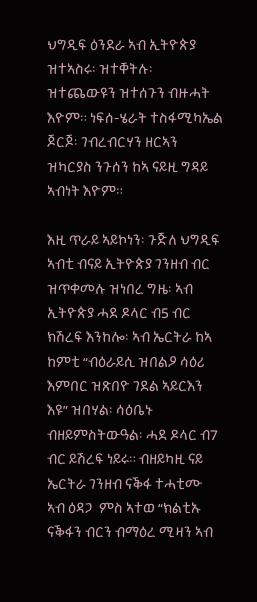ህግዲፍ ዕንደራ ኣብ ኢትዮጵያ ዝተኣስሩ፡ ዝተቐትሉ፡ ዝተጨውዩን ዝተሰጉን ብዙሓት እዮም። ነፍሰ-ሄራት ተስፋሚካኤል ጆርጆ፡ ገብረብርሃን ዘርኣን ዝካርያስ ንጉሰን ከኣ ናይዚ ግዳይ ኣብነት እዮም።

እዚ ጥራይ ኣይኮነን፡ ጉጅለ ህግዲፍ ኣብቲ ብናይ ኢትዮጵያ ገንዘብ ብር ዝጥቀመሉ ዝነበረ ግዜ፡ ኣብ ኢትዮጵያ ሓደ ዶላር ብ5 ብር ክሽረፍ እንከሎ፡ ኣብ ኤርትራ ከኣ ከምቲ “ብዕራይሲ ዝበልዖ ሳዕሪ እምበር ዝጽበዮ ገደል ኣይርእን እዩ” ዝበሃል፡ ሳዕቤኑ ብዘይምስትውዓል፡ ሓደ ዶላር ብ7 ብር ይሽረፍ ነይሩ። ብዘይካዚ ናይ ኤርትራ ገንዘብ ናቕፋ ተሓቲሙ ኣብ ዕዳጋ  ምስ ኣተወ “ክልቲኡ ናቕፋን ብርን ብማዕረ ሚዛን ኣብ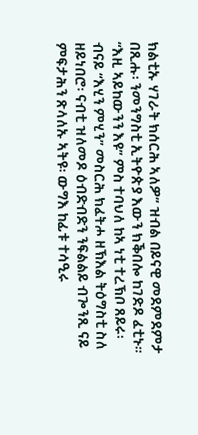ክልቲኡ ሃገራት ክሰርሕ ኣለዎ” ዝብል በይናዊ መደምደምታ በጺሑ፡ ንመንግስቲ ኢትዮጵያ እውን ክቕበሎ ከገድዶ ፈቲኑ። “እዚ ኣይከውንን እዩ” ምስ ተባህለ ከኣ ነቲ ተረኽቦ ጸይሩ፡ ብናይ “እሂን ምሂን” መስርሕ ክፈትሖ ዘኽእል ትዕግስቲ ስለ ዘይነበሮ፡ ናብቲ ዝለመዶ ዕብድብድን ንፍልልይ ብጐንጺ ናይ ምፍታሕን ጽላለኡ ኣትዩ፡ ውግእ ከፊቱ ተሳዒሩ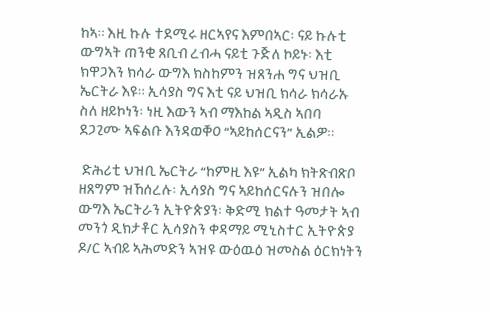ከኣ። እዚ ኩሉ ተደሚሩ ዘርኣየና እምበኣር፡ ናይ ኩሉቲ ውግኣት ጠንቂ ጸቢብ ረብሓ ናይቲ ጉጅለ ኮይኑ፡ እቲ ክዋጋእን ክሳራ ውግእ ክስከምን ዝጸንሐ ግና ህዝቢ ኤርትራ እዩ። ኢሳያስ ግና እቲ ናይ ህዝቢ ክሳራ ክሳራኡ ስለ ዘይኮነን፡ ነዚ እውን ኣብ ማእከል ኣዲስ ኣበባ ደጋጊሙ ኣፍልቡ እንዳወቐዐ “ኣይከሰርናን” ኢልዎ።

 ድሕሪቲ ህዝቢ ኤርትራ “ከምዚ እዩ” ኢልካ ክትጽብጽቦ ዘጸግም ዝኸሰረሉ፡ ኢሳያስ ግና ኣይከሰርናሉን ዝበሎ ውግእ ኤርትራን ኢትዮጵያን፡ ቅድሚ ክልተ ዓመታት ኣብ መንጎ ዲክታቶር ኢሳያስን ቀዳማይ ሚኒስተር ኢትዮጵያ ዶ/ር ኣብይ ኣሕመድን ኣዝዩ ውዕዉዕ ዝመስል ዕርክነትን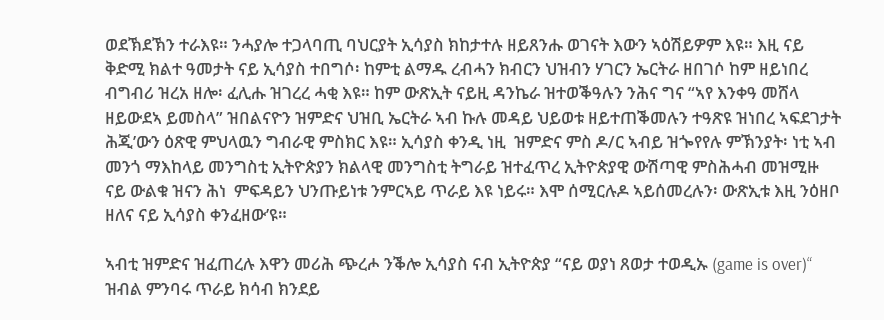ወደኽደኽን ተራእዩ። ንሓያሎ ተጋላባጢ ባህርያት ኢሳያስ ክከታተሉ ዘይጸንሑ ወገናት እውን ኣዕሽይዎም እዩ። እዚ ናይ ቅድሚ ክልተ ዓመታት ናይ ኢሳያስ ተበግሶ፡ ከምቲ ልማዱ ረብሓን ክብርን ህዝብን ሃገርን ኤርትራ ዘበገሶ ከም ዘይነበረ ብግብሪ ዝረአ ዘሎ፡ ፈሊሑ ዝገረረ ሓቂ እዩ። ከም ውጽኢት ናይዚ ዳንኬራ ዝተወቕዓሉን ንሕና ግና “ኣየ እንቀዓ መሸላ ዘይውደኣ ይመስላ” ዝበልናዮን ዝምድና ህዝቢ ኤርትራ ኣብ ኩሉ መዳይ ህይወቱ ዘይተጠቕመሉን ተዓጽዩ ዝነበረ ኣፍደገታት ሕጂ’ውን ዕጽዊ ምህላዉን ግብራዊ ምስክር እዩ። ኢሳያስ ቀንዲ ነዚ  ዝምድና ምስ ዶ/ር ኣብይ ዝጐየየሉ ምኽንያት፡ ነቲ ኣብ መንጎ ማእከላይ መንግስቲ ኢትዮጵያን ክልላዊ መንግስቲ ትግራይ ዝተፈጥረ ኢትዮጵያዊ ውሽጣዊ ምስሕሓብ መዝሚዙ ናይ ውልቁ ዝናን ሕነ  ምፍዳይን ህንጡይነቱ ንምርኣይ ጥራይ እዩ ነይሩ። እሞ ሰሚርሉዶ ኣይሰመረሉን፡ ውጽኢቱ እዚ ንዕዘቦ ዘለና ናይ ኢሳያስ ቀንፈዘው’ዩ።

ኣብቲ ዝምድና ዝፈጠረሉ እዋን መሪሕ ጭረሖ ንቕሎ ኢሳያስ ናብ ኢትዮጵያ “ናይ ወያነ ጸወታ ተወዲኡ (game is over)“ ዝብል ምንባሩ ጥራይ ክሳብ ክንደይ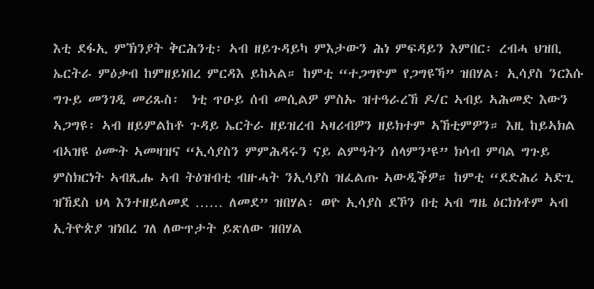እቲ ደፋኢ ምኽንያት ቅርሕንቲ፡ ኣብ ዘይጉዳይካ ምእታውን ሕነ ምፍዳይን እምበር፡ ረብሓ ህዝቢ ኤርትራ ምዕቃብ ከምዘይነበረ ምርዳእ ይከኣል። ከምቲ “ተጋግዮም የጋግዩኻ” ዝበሃል፡ ኢሳያስ ንርእሱ ግጉይ መንገዲ መሪጹስ፡  ነቲ ጥዑይ ሰብ መሲልዎ ምስኡ ዝተዓራረኸ ዶ/ር ኣብይ ኣሕመድ እውን ኣጋግዩ፡ ኣብ ዘይምልከቶ ጉዳይ ኤርትራ ዘይዝረብ ኣዛሪብዎን ዘይክተም ኣኸቲምዎን። እዚ ከይኣክል ብኣዝዩ ዕሙት ኣመዛዝና “ኢሳያስን ምምሕዳሩን ናይ ልምዓትን ሰላምን’ዩ” ክሳብ ምባል ግጉይ ምስክርነት ኣብጺሑ ኣብ ትዕዝብቲ ብዙሓት ንኢሳያስ ዝፈልጡ ኣውዲቕዎ። ከምቲ “ደድሕሪ ኣድጊ ዝኸደስ ህላ እንተዘይለመደ …… ለመደ” ዝበሃል፡ ወዮ ኢሳያስ ደኾን በቲ ኣብ ግዜ ዕርክነቶም ኣብ ኢትዮጵያ ዝነበረ ገለ ለውጥታት ይጽለው ዝበሃል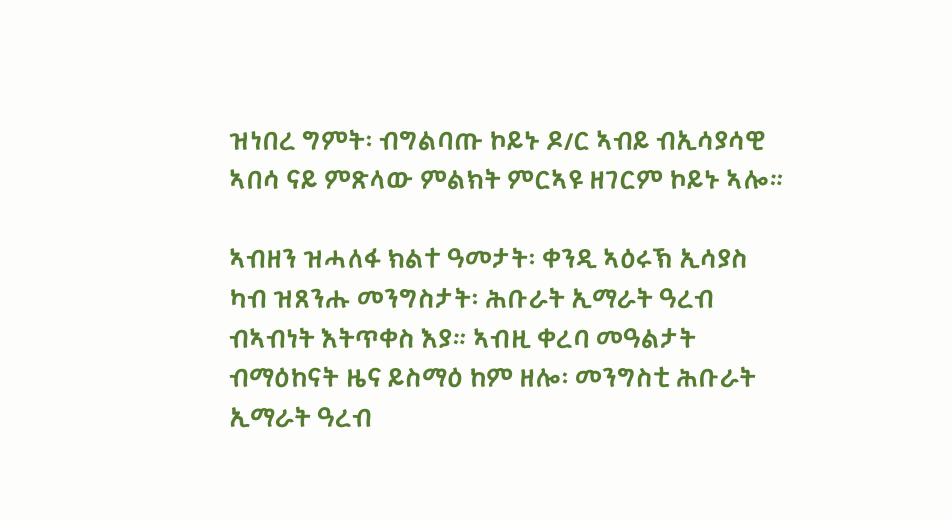ዝነበረ ግምት፡ ብግልባጡ ኮይኑ ዶ/ር ኣብይ ብኢሳያሳዊ ኣበሳ ናይ ምጽላው ምልክት ምርኣዩ ዘገርም ኮይኑ ኣሎ።

ኣብዘን ዝሓለፋ ክልተ ዓመታት፡ ቀንዲ ኣዕሩኽ ኢሳያስ ካብ ዝጸንሑ መንግስታት፡ ሕቡራት ኢማራት ዓረብ ብኣብነት እትጥቀስ እያ። ኣብዚ ቀረባ መዓልታት ብማዕከናት ዜና ይስማዕ ከም ዘሎ፡ መንግስቲ ሕቡራት ኢማራት ዓረብ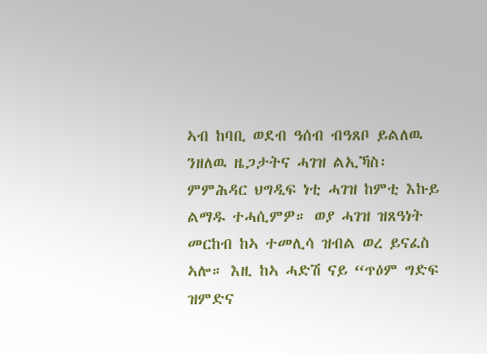ኣብ ከባቢ ወደብ ዓሰብ ብዓጸቦ ይልለዉ ንዘለዉ ዜጋታትና ሓገዝ ልኢኻስ፡ ምምሕዳር ህግዲፍ ነቲ ሓገዝ ከምቲ እኩይ ልማዱ ተሓሲምዎ። ወያ ሓገዝ ዝጸዓነት መርከብ ከኣ ተመሊሳ ዝብል ወረ ይናፈስ ኣሎ። እዚ ከኣ ሓድሽ ናይ “ጥዕም ግድፍ ዝምድና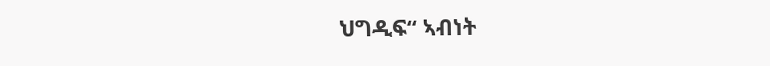ህግዲፍ“ ኣብነት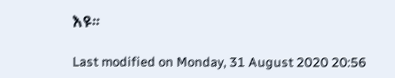እዩ።

Last modified on Monday, 31 August 2020 20:56